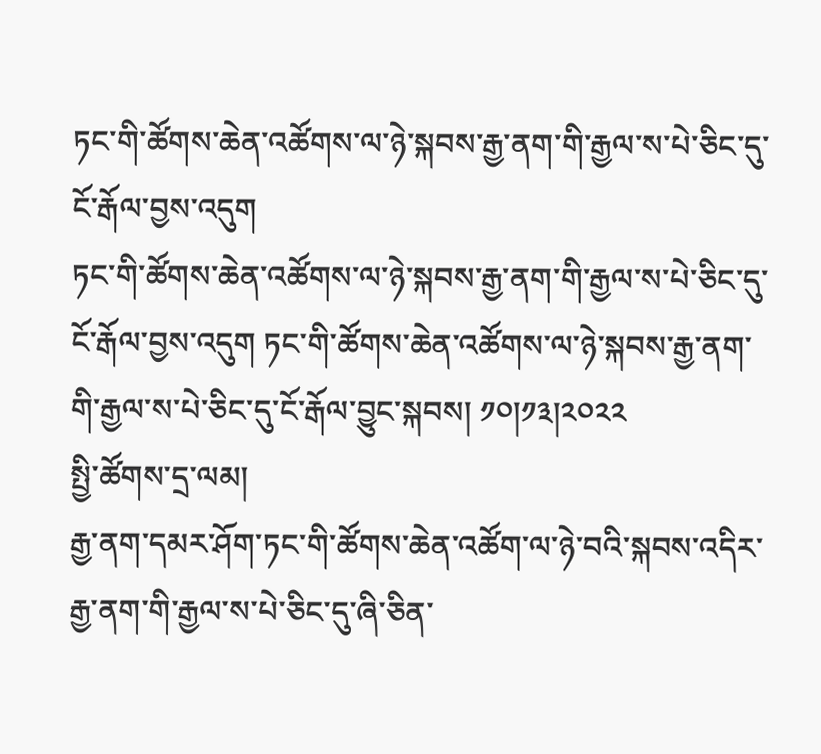ཏང་གི་ཚོགས་ཆེན་འཚོགས་ལ་ཉེ་སྐབས་རྒྱ་ནག་གི་རྒྱལ་ས་པེ་ཅིང་དུ་ངོ་རྒོལ་བྱས་འདུག
ཏང་གི་ཚོགས་ཆེན་འཚོགས་ལ་ཉེ་སྐབས་རྒྱ་ནག་གི་རྒྱལ་ས་པེ་ཅིང་དུ་ངོ་རྒོལ་བྱས་འདུག ཏང་གི་ཚོགས་ཆེན་འཚོགས་ལ་ཉེ་སྐབས་རྒྱ་ནག་གི་རྒྱལ་ས་པེ་ཅིང་དུ་ངོ་རྒོལ་བྱུང་སྐབས། ༡༠།༡༣།༢༠༢༢
སྤྱི་ཚོགས་དྲ་ལམ།
རྒྱ་ནག་དམར་ཤོག་ཏང་གི་ཚོགས་ཆེན་འཚོག་ལ་ཉེ་བའི་སྐབས་འདིར་རྒྱ་ནག་གི་རྒྱལ་ས་པེ་ཅིང་དུ་ཞི་ཅིན་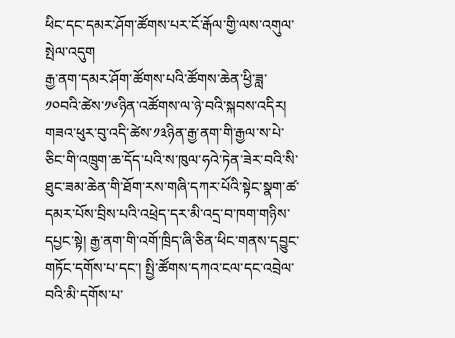ཕིང་དང་དམར་ཤོག་ཚོགས་པར་ངོ་རྒོལ་གྱི་ལས་འགུལ་སྤེལ་འདུག
རྒྱ་ནག་དམར་ཤོག་ཚོགས་པའི་ཚོགས་ཆེན་ཕྱི་ཟླ་༡༠བའི་ཚེས་༡༦ཉིན་འཚོགས་ལ་ཉེ་བའི་སྐབས་འདིར། གཟའ་ཕུར་བུ་འདི་ཚེས་༡༣ཉིན་རྒྱ་ནག་གི་རྒྱལ་ས་པེ་ཅིང་གི་འཁྲུག་ཆ་དོད་པའི་ས་ཁུལ་ཧའེ་ཏེན་ཟེར་བའི་སི་ཐུང་ཟམ་ཆེན་གི་ཐོག་རས་གཞི་དཀར་པོའི་སྟེང་སྣག་ཚ་དམར་པོས་བྲིས་པའི་འཕྲེད་དར་མི་འདྲ་བ་ཁག་གཉིས་དཔྱང་སྟེ། རྒྱ་ནག་གི་འགོ་ཁྲིད་ཞི་ཅིན་ཕིང་གནས་དབྱུང་གཏོང་དགོས་པ་དང་། སྤྱི་ཚོགས་དཀའ་ངལ་དང་འབྲེལ་བའི་མི་དགོས་པ་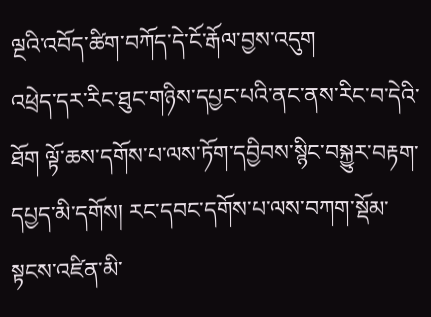ལྔའི་འབོད་ཚིག་བཀོད་དེ་ངོ་རྒོལ་བྱས་འདུག
འཕྲེད་དར་རིང་ཐུང་གཉིས་དཔྱང་པའི་ནང་ནས་རིང་བ་དེའི་ཐོག ལྟོ་ཆས་དགོས་པ་ལས་ཏོག་དབྱིབས་སྙིང་བསྐྱུར་བརྟག་དཔྱད་མི་དགོས། རང་དབང་དགོས་པ་ལས་བཀག་སྡོམ་སྟངས་འཛིན་མི་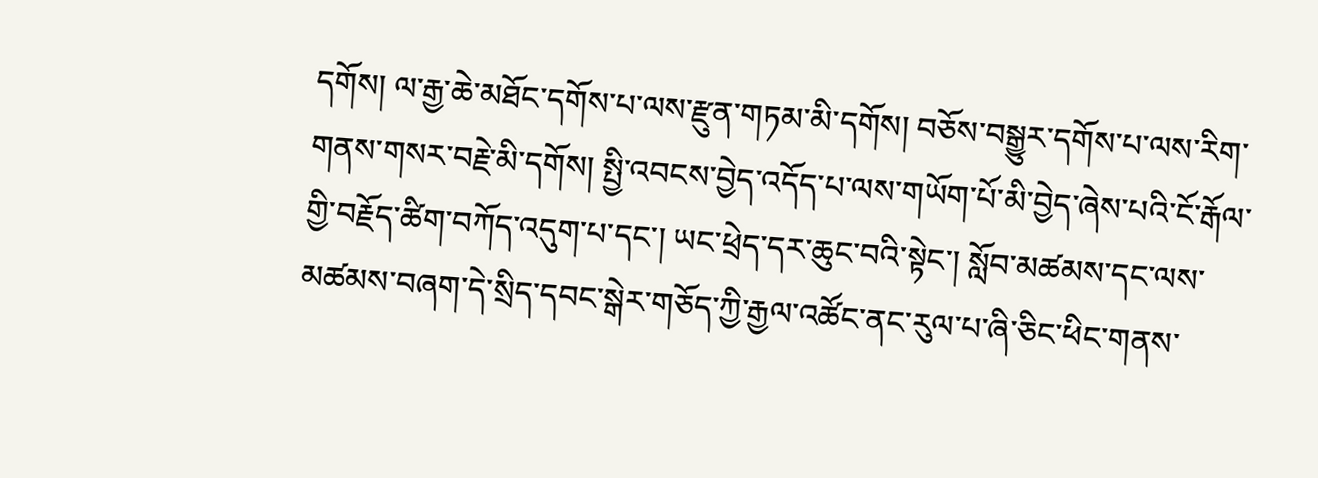དགོས། ལ་རྒྱ་ཆེ་མཐོང་དགོས་པ་ལས་རྫུན་གཏམ་མི་དགོས། བཅོས་བསྒྱུར་དགོས་པ་ལས་རིག་གནས་གསར་བརྗེ་མི་དགོས། སྤྱི་འབངས་བྱེད་འདོད་པ་ལས་གཡོག་པོ་མི་བྱེད་ཞེས་པའི་ངོ་རྒོལ་གྱི་བརྗོད་ཚིག་བཀོད་འདུག་པ་དང་། ཡང་ཕྲེད་དར་ཆུང་བའི་སྟེང་། སློབ་མཚམས་དང་ལས་མཚམས་བཞག་དེ་སྲིད་དབང་སྒེར་གཅོད་ཀྱི་རྒྱལ་འཚོང་ནང་རུལ་པ་ཞི་ཅིང་ཕིང་གནས་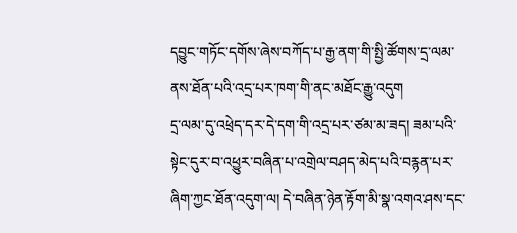དབྱུང་གཏོང་དགོས་ཞེས་བཀོད་པ་རྒྱ་ནག་གི་སྤྱི་ཚོགས་དྲ་ལམ་ནས་ཐོན་པའི་འདྲ་པར་ཁག་གི་ནང་མཐོང་རྒྱུ་འདུག
དྲ་ལམ་དུ་འཕྲེད་དར་དེ་དག་གི་འདྲ་པར་ཙམ་མ་ཟད། ཟམ་པའི་སྟེང་དུར་བ་འཕྱུར་བཞིན་པ་འགྲེལ་བཤད་མེད་པའི་བརྙན་པར་ཞིག་ཀྱང་ཐོན་འདུག་ལ། དེ་བཞིན་ཉེན་རྟོག་མི་སྣ་འགའ་ཤས་དང་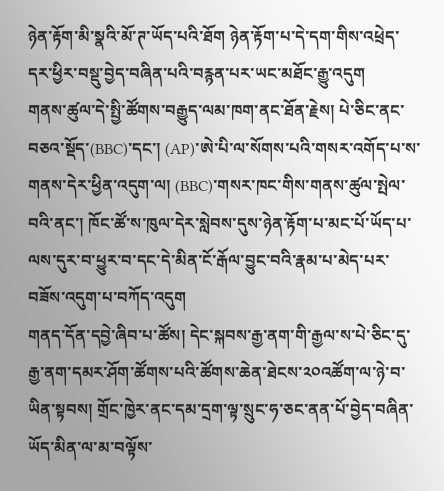ཉེན་རྟོག་མི་སྣའི་མོ་ཊ་ཡོད་པའི་ཐོག ཉེན་རྟོག་པ་དེ་དག་གིས་འཕྲེད་དར་ཕྱིར་བསྡུ་བྱེད་བཞིན་པའི་བརྙན་པར་ཡང་མཐོང་རྒྱུ་འདུག
གནས་ཚུལ་དེ་སྤྱི་ཚོགས་བརྒྱུད་ལམ་ཁག་ནང་ཐོན་རྗེས། པེ་ཅིང་ནང་བཅའ་སྡོད་(BBC)་དང་། (AP)་ཨེ་པི་ལ་སོགས་པའི་གསར་འགོད་པ་ས་གནས་དེར་ཕྱིན་འདུག་ལ། (BBC)་གསར་ཁང་གིས་གནས་ཚུལ་སྤེལ་བའི་ནང་། ཁོང་ཚོ་ས་ཁུལ་དེར་སླེབས་དུས་ཉེན་རྟོག་པ་མང་པོ་ཡོད་པ་ལས་དུར་བ་ཕྱུར་བ་དང་དེ་མིན་ངོ་རྒོལ་བྱུང་བའི་རྣམ་པ་མེད་པར་བཟོས་འདུག་པ་བཀོད་འདུག
གནད་དོན་དབྱེ་ཞིབ་པ་ཚོས། དེང་སྐབས་རྒྱ་ནག་གི་རྒྱལ་ས་པེ་ཅིང་དུ་རྒྱ་ནག་དམར་ཤོག་ཚོགས་པའི་ཚོགས་ཆེན་ཐེངས་༢༠འཚོག་ལ་ཉེ་བ་ཡིན་སྟབས། གྲོང་ཁྱེར་ནང་དམ་དྲག་ལྟ་སྲུང་ཧ་ཅང་ནན་པོ་བྱེད་བཞིན་ཡོད་མིན་ལ་མ་བལྟོས་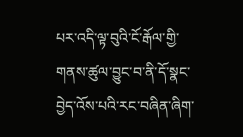པར་འདི་ལྟ་བུའི་ངོ་རྒོལ་གྱི་གནས་ཚུལ་བྱུང་བ་ནི་དོ་སྣང་བྱེད་འོས་པའི་རང་བཞིན་ཞིག་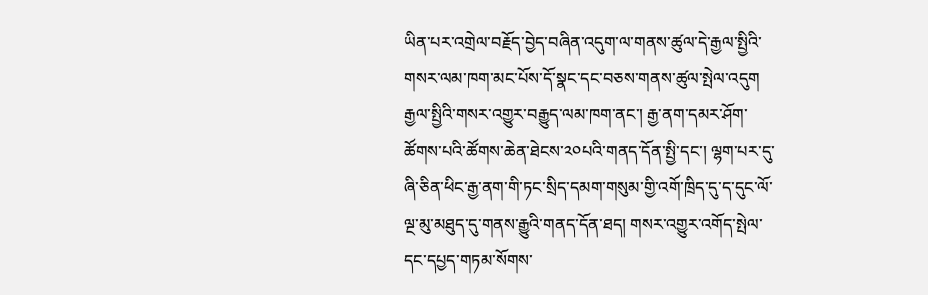ཡིན་པར་འགྲེལ་བརྗོད་བྱེད་བཞིན་འདུག་ལ་གནས་ཚུལ་དེ་རྒྱལ་སྤྱིའི་གསར་ལམ་ཁག་མང་པོས་དོ་སྣང་དང་བཅས་གནས་ཚུལ་སྤེལ་འདུག
རྒྱལ་སྤྱིའི་གསར་འགྱུར་བརྒྱུད་ལམ་ཁག་ནང་། རྒྱ་ནག་དམར་ཤོག་ཚོགས་པའི་ཚོགས་ཆེན་ཐེངས་༢༠པའི་གནད་དོན་སྤྱི་དང་། ལྷག་པར་དུ་ཞི་ཅིན་ཕིང་རྒྱ་ནག་གི་ཏང་སྲིད་དམག་གསུམ་གྱི་འགོ་ཁྲིད་དུ་ད་དུང་ལོ་ལྔ་མུ་མཐུད་དུ་གནས་རྒྱུའི་གནད་དོན་ཐད། གསར་འགྱུར་འགོད་སྤེལ་དང་དཔྱད་གཏམ་སོགས་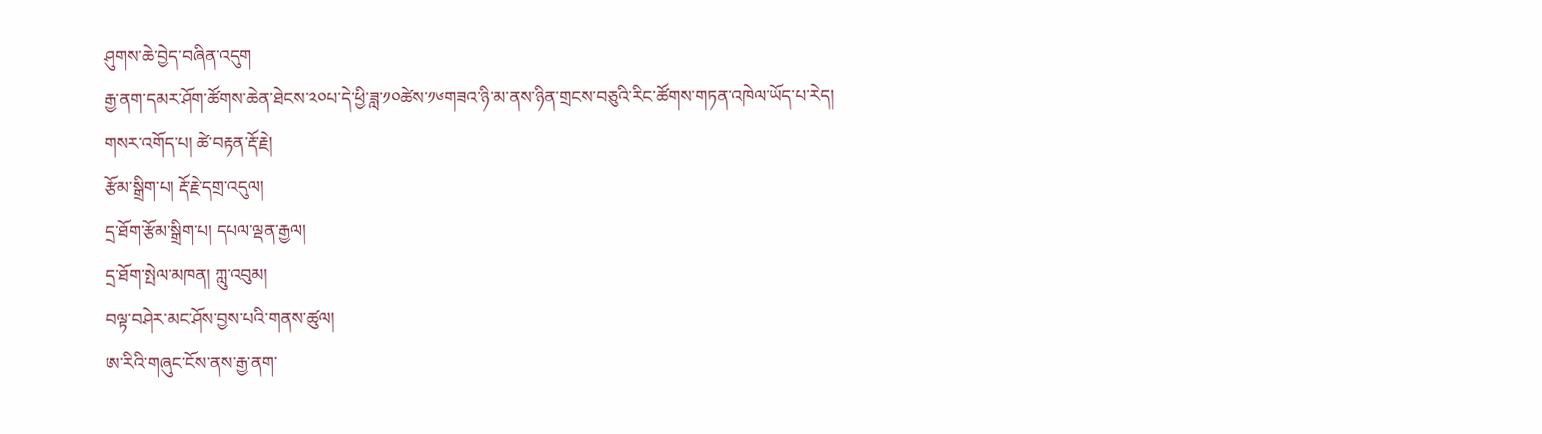ཤུགས་ཆེ་བྱེད་བཞིན་འདུག
རྒྱ་ནག་དམར་ཤོག་ཚོགས་ཆེན་ཐེངས་༢༠པ་དེ་ཕྱི་ཟླ་༡༠ཚེས་༡༦གཟའ་ཉི་མ་ནས་ཉིན་གྲངས་བཅུའི་རིང་ཚོགས་གཏན་འཁེལ་ཡོད་པ་རེད།
གསར་འགོད་པ། ཚེ་བརྟན་རྡོ་རྗེ།
རྩོམ་སྒྲིག་པ། རྡོ་རྗེ་དགྲ་འདུལ།
དྲ་ཐོག་རྩོམ་སྒྲིག་པ། དཔལ་ལྡན་རྒྱལ།
དྲ་ཐོག་སྤེལ་མཁན། ཀླུ་འབུམ།
བལྟ་བཤེར་མང་ཤོས་བྱས་པའི་གནས་ཚུལ།
ཨ་རིའི་གཞུང་ངོས་ནས་རྒྱ་ནག་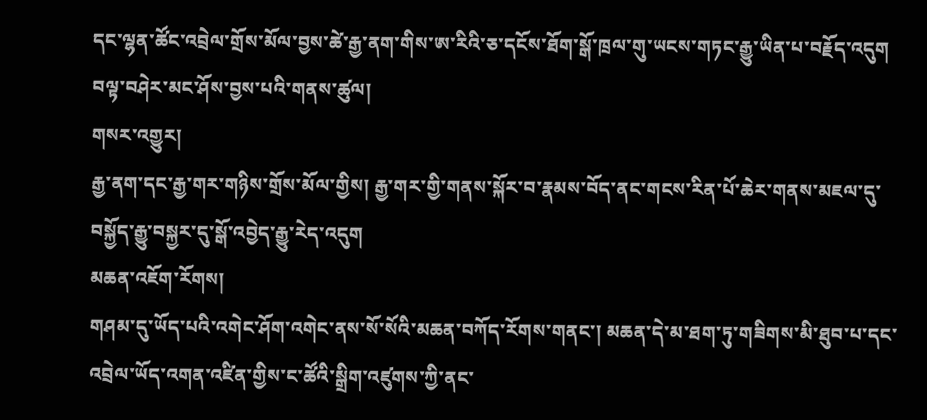དང་ལྷན་ཚོང་འབྲེལ་གྲོས་མོལ་བྱས་ཚེ་རྒྱ་ནག་གིས་ཨ་རིའི་ཅ་དངོས་ཐོག་སྒོ་ཁྲལ་གུ་ཡངས་གཏང་རྒྱུ་ཡིན་པ་བརྗོད་འདུག
བལྟ་བཤེར་མང་ཤོས་བྱས་པའི་གནས་ཚུལ།
གསར་འགྱུར།
རྒྱ་ནག་དང་རྒྱ་གར་གཉིས་གྲོས་མོལ་གྱིས། རྒྱ་གར་གྱི་གནས་སྐོར་བ་རྣམས་བོད་ནང་གངས་རིན་པོ་ཆེར་གནས་མཇལ་དུ་བསྐྱོད་རྒྱུ་བསྐྱར་དུ་སྒོ་འབྱེད་རྒྱུ་རེད་འདུག
མཆན་འཇོག་རོགས།
གཤམ་དུ་ཡོད་པའི་འགེང་ཤོག་འགེང་ནས་སོ་སོའི་མཆན་བཀོད་རོགས་གནང་། མཆན་དེ་མ་ཐག་ཏུ་གཟིགས་མི་ཐུབ་པ་དང་འབྲེལ་ཡོད་འགན་འཛིན་གྱིས་ང་ཚོའི་སྒྲིག་འཛུགས་ཀྱི་ནང་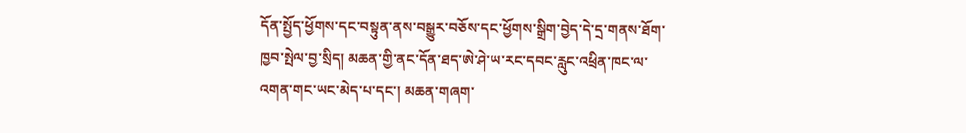དོན་སྤྱོད་ཕྱོགས་དང་བསྟུན་ནས་བསྒྱུར་བཅོས་དང་ཕྱོགས་སྒྲིག་བྱེད་དེ་དྲ་གནས་ཐོག་ཁྱབ་སྤེལ་བྱ་སྲིད། མཆན་གྱི་ནང་དོན་ཐད་ཨེ་ཤེ་ཡ་རང་དབང་རླུང་འཕྲིན་ཁང་ལ་འགན་གང་ཡང་མེད་པ་དང་། མཆན་གཞག་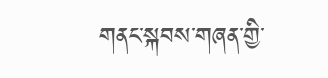གནང་སྐབས་གཞན་གྱི་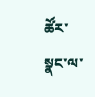ཚོར་སྣང་ལ་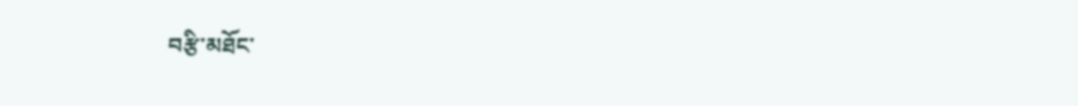བརྩི་མཐོང་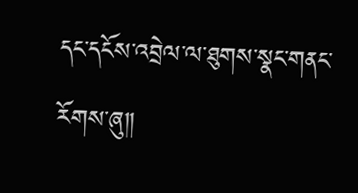དང་དངོས་འབྲེལ་ལ་ཐུགས་སྣང་གནང་རོགས་ཞུ༎